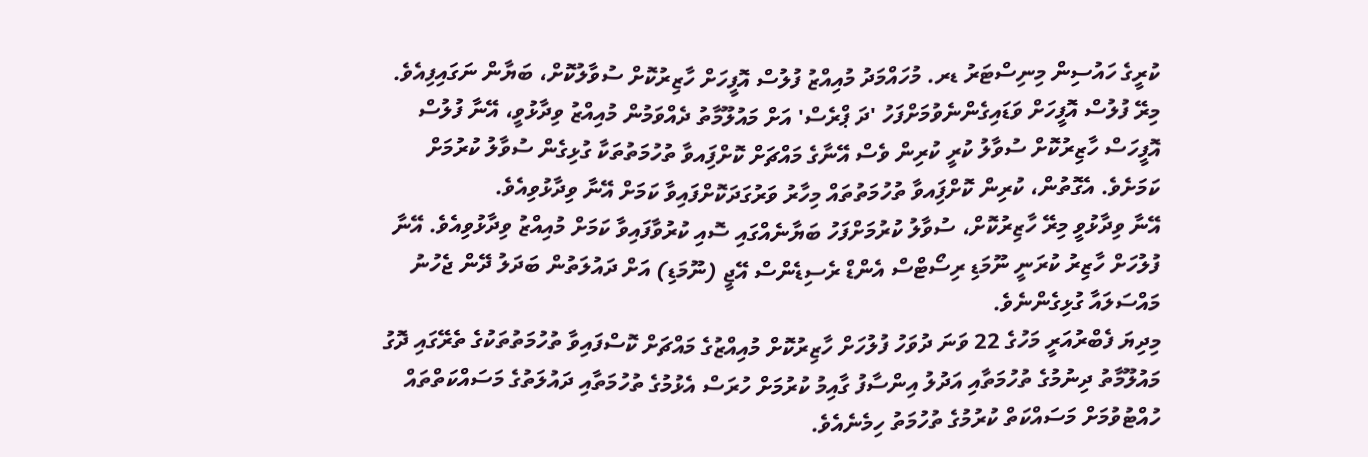ކުރީގެ ހައުސިން މިނިސްޓަރު ޑރ. މުހައްމަދު މުއިއްޒު ފުލުސް އޮފީހަށް ހާޒިރުކޮށް ސުވާލުކޮށް، ބަޔާން ނަގައިފިއެވެ.
މިރޭ ފުލުސް އޮފީހަށް ވަޑައިގެންނެވުމަށްފަހު 'ދަ ޕްރެސް' އަށް މައުލޫމާތު ދެއްވަމުން މުއިއްޒު ވިދާޅުވީ، އޭނާ ފުލުސް އޮފީހަސް ހާޒިރުކޮށް ސުވާލު ކުރީ ކުރިން ވެސް އޭނާގެ މައްޗަށް ކޮށްފަިއވާ ތުހުމަތުތަކާ ގުޅިގެން ސުވާލު ކުރުމަށް ކަމަށެވެ. އެގޮތުން، ކުރިން ކޮށްފަިއވާ ތުހުމަތުތައް މިހާރު ވަރުގަދަކޮށްފައިވާ ކަމަށް އޭނާ ވިދާޅުވިއެވެ.
އޭނާ ވިދާޅުވީ މިރޭ ހާޒިރުކޮށް، ސުވާލު ކުރުމަށްފަހު ބަޔާނެއްގައި ސޮއި ކުރުވާފައިވާ ކަމަށް މުއިއްޒު ވިދާޅުވިއެވެ. އޭނާ ފުލުހަށް ހާޒިރު ކުރަނީ ނޫމަޑި ރިސޯޓްސް އެންޑް ރެސިޑެންސް އޭޖީ (ނޫމަޑި) އަށް ދައުލަތުން ބަދަލު ދޭން ޖެހުނު މައްސަލައާ ގުޅިގެންނެވެ.
މިދިޔަ ފެބްރުއަރީ މަހުގެ 22 ވަނަ ދުވަހު ފުލުހަށް ހާޒިރުކޮށް މުއިއްޒުގެ މައްޗަށް ކޮސްފައިވާ ތުހުމަތުތަކުގެ ތެރޭގައި ދޮގު މައުލޫމާތު ދިނުމުގެ ތުހުމަތާއި އަދުލު އިންސާފު ގާއިމު ކުރުމަށް ހުރަސް އެޅުމުގެ ތުހުމަތާއި ދައުލަތުގެ މަސައްކަތްތައް ހުއްޓުވުމަށް މަސައްކަތް ކުރުމުގެ ތުހުމަތު ހިމެނެއެވެ.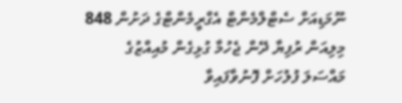ނޫމަޑިއަށް ސެޓްލްމެންޓް އެގްރީމެންޓްގެ ދަށުން 848 މިލިއަން ރުފިޔާ ދޭން ޖެހުމާ ގުޅިގެން މުއިއްޒުގެ މައްސަލަ ފުލުހަށް ފޮނުވާފައިވާ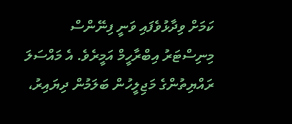ކަމަށް ވިދާޅުވެފައި ވަނީ ފިނޭންސް މިނިސްޓަރު އިބްރާހީމް އަމީރެވެ. އެ މައްސަލަ ރައްޔިތުންގެ މަޖިލީހުން ބަލަމުން ދިޔައިރު،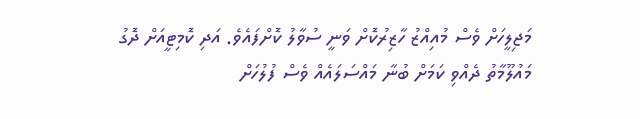މަޖިލީހަށް ވެސް މުއިއްޒު ހާޒިރުކޮށް ވަނީ ސުވާލު ކޮށްފައެވެ. އަދި ކޮމިޓީއަށް ދޮގު މައުލޫމާތު ދެއްވި ކަމަށް ބުނާ މައްސަލައެއް ވެސް ފުލުހަށް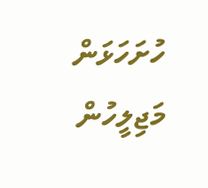ހުށަހަޅަން މަޖިލީހުން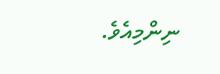ނިންމިއެވެ.